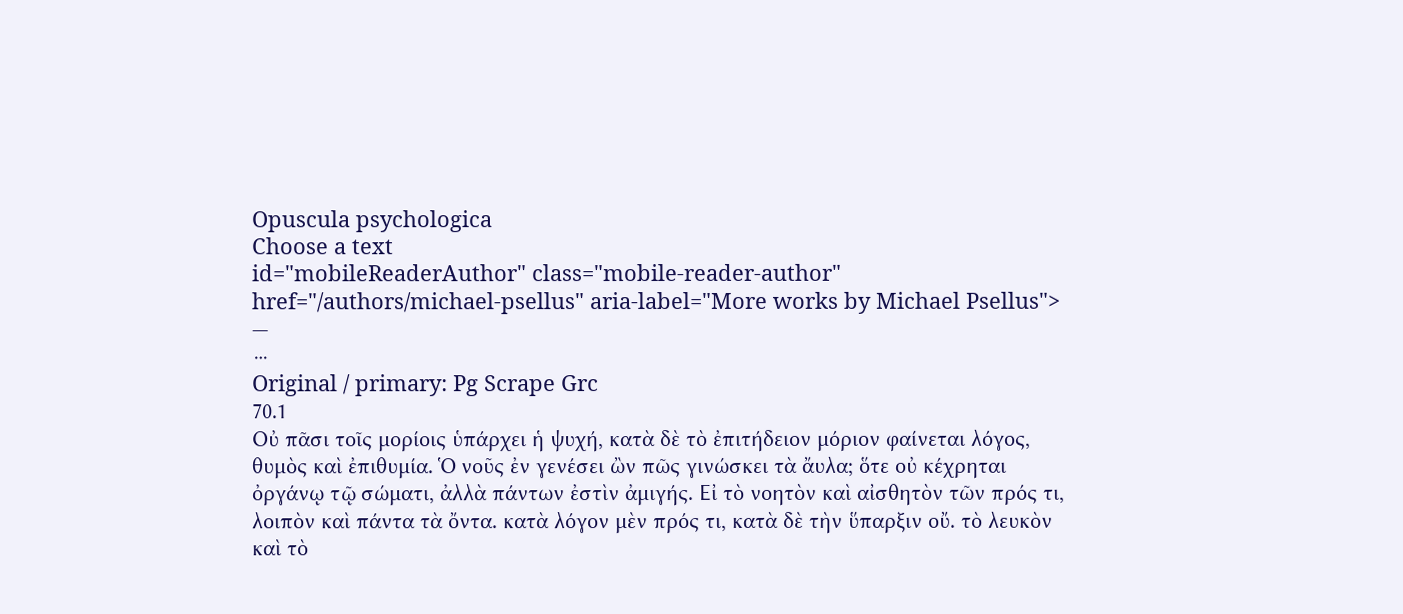Opuscula psychologica
Choose a text
id="mobileReaderAuthor" class="mobile-reader-author" href="/authors/michael-psellus" aria-label="More works by Michael Psellus">
—
⋯
Original / primary: Pg Scrape Grc
70.1
Οὐ πᾶσι τοῖς μορίοις ὑπάρχει ἡ ψυχή, κατὰ δὲ τὸ ἐπιτήδειον μόριον φαίνεται λόγος, θυμὸς καὶ ἐπιθυμία. Ὁ νοῦς ἐν γενέσει ὢν πῶς γινώσκει τὰ ἄυλα; ὅτε οὐ κέχρηται ὀργάνῳ τῷ σώματι, ἀλλὰ πάντων ἐστὶν ἀμιγής. Εἰ τὸ νοητὸν καὶ αἰσθητὸν τῶν πρός τι, λοιπὸν καὶ πάντα τὰ ὄντα. κατὰ λόγον μὲν πρός τι, κατὰ δὲ τὴν ὕπαρξιν οὔ. τὸ λευκὸν καὶ τὸ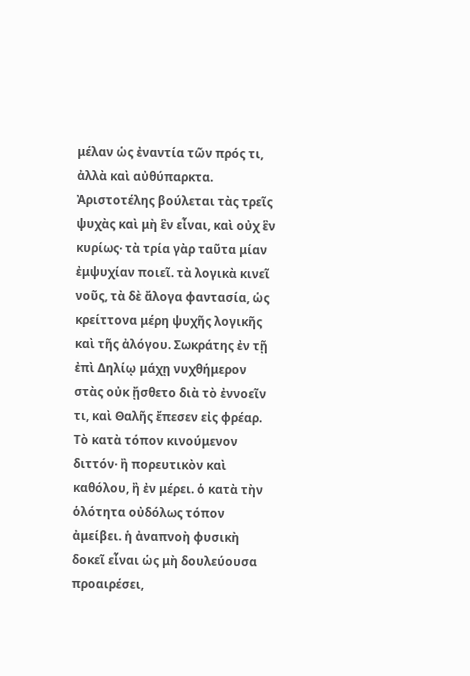μέλαν ὡς ἐναντία τῶν πρός τι, ἀλλὰ καὶ αὐθύπαρκτα. Ἀριστοτέλης βούλεται τὰς τρεῖς ψυχὰς καὶ μὴ ἓν εἶναι, καὶ οὐχ ἓν κυρίως· τὰ τρία γὰρ ταῦτα μίαν ἐμψυχίαν ποιεῖ. τὰ λογικὰ κινεῖ νοῦς, τὰ δὲ ἄλογα φαντασία, ὡς κρείττονα μέρη ψυχῆς λογικῆς καὶ τῆς ἀλόγου. Σωκράτης ἐν τῇ ἐπὶ Δηλίῳ μάχῃ νυχθήμερον στὰς οὐκ ᾔσθετο διὰ τὸ ἐννοεῖν τι, καὶ Θαλῆς ἔπεσεν εἰς φρέαρ. Τὸ κατὰ τόπον κινούμενον διττόν· ἢ πορευτικὸν καὶ καθόλου, ἢ ἐν μέρει. ὁ κατὰ τὴν ὁλότητα οὐδόλως τόπον ἀμείβει. ἡ ἀναπνοὴ φυσικὴ δοκεῖ εἶναι ὡς μὴ δουλεύουσα προαιρέσει,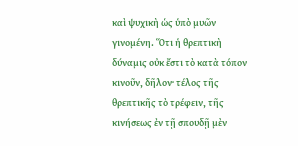καὶ ψυχικὴ ὡς ὑπὸ μυῶν γινομένη. Ὅτι ἡ θρεπτικὴ δύναμις οὐκ ἔστι τὸ κατὰ τόπον κινοῦν, δῆλον· τέλος τῆς θρεπτικῆς τὸ τρέφειν, τῆς κινήσεως ἐν τῇ σπουδῇ μὲν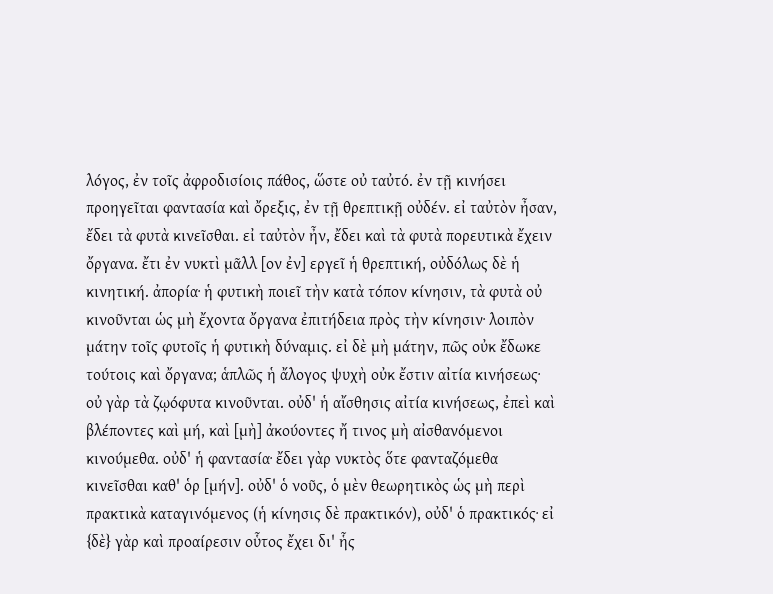λόγος, ἐν τοῖς ἀφροδισίοις πάθος, ὥστε οὐ ταὐτό. ἐν τῇ κινήσει προηγεῖται φαντασία καὶ ὄρεξις, ἐν τῇ θρεπτικῇ οὐδέν. εἰ ταὐτὸν ἦσαν, ἔδει τὰ φυτὰ κινεῖσθαι. εἰ ταὐτὸν ἦν, ἔδει καὶ τὰ φυτὰ πορευτικὰ ἔχειν ὄργανα. ἔτι ἐν νυκτὶ μᾶλλ [ον ἐν] εργεῖ ἡ θρεπτική, οὐδόλως δὲ ἡ κινητική. ἀπορία· ἡ φυτικὴ ποιεῖ τὴν κατὰ τόπον κίνησιν, τὰ φυτὰ οὐ κινοῦνται ὡς μὴ ἔχοντα ὄργανα ἐπιτήδεια πρὸς τὴν κίνησιν· λοιπὸν μάτην τοῖς φυτοῖς ἡ φυτικὴ δύναμις. εἰ δὲ μὴ μάτην, πῶς οὐκ ἔδωκε τούτοις καὶ ὄργανα; ἁπλῶς ἡ ἄλογος ψυχὴ οὐκ ἔστιν αἰτία κινήσεως· οὐ γὰρ τὰ ζῳόφυτα κινοῦνται. οὐδ' ἡ αἴσθησις αἰτία κινήσεως, ἐπεὶ καὶ βλέποντες καὶ μή, καὶ [μὴ] ἀκούοντες ἤ τινος μὴ αἰσθανόμενοι κινούμεθα. οὐδ' ἡ φαντασία· ἔδει γὰρ νυκτὸς ὅτε φανταζόμεθα κινεῖσθαι καθ' ὁρ [μήν]. οὐδ' ὁ νοῦς, ὁ μὲν θεωρητικὸς ὡς μὴ περὶ πρακτικὰ καταγινόμενος (ἡ κίνησις δὲ πρακτικόν), οὐδ' ὁ πρακτικός· εἰ {δὲ} γὰρ καὶ προαίρεσιν οὗτος ἔχει δι' ἧς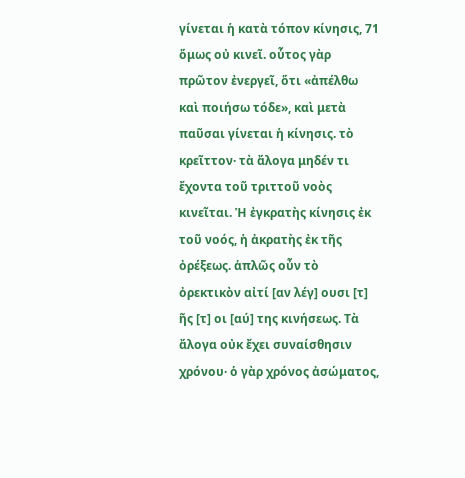γίνεται ἡ κατὰ τόπον κίνησις, 71 ὅμως οὐ κινεῖ. οὗτος γὰρ πρῶτον ἐνεργεῖ, ὅτι «ἀπέλθω καὶ ποιήσω τόδε», καὶ μετὰ παῦσαι γίνεται ἡ κίνησις. τὸ κρεῖττον· τὰ ἄλογα μηδέν τι ἔχοντα τοῦ τριττοῦ νοὸς κινεῖται. Ἡ ἐγκρατὴς κίνησις ἐκ τοῦ νοός, ἡ ἀκρατὴς ἐκ τῆς ὀρέξεως. ἁπλῶς οὖν τὸ ὀρεκτικὸν αἰτί [αν λέγ] ουσι [τ] ῆς [τ] οι [αύ] της κινήσεως. Τὰ ἄλογα οὐκ ἔχει συναίσθησιν χρόνου· ὁ γὰρ χρόνος ἀσώματος,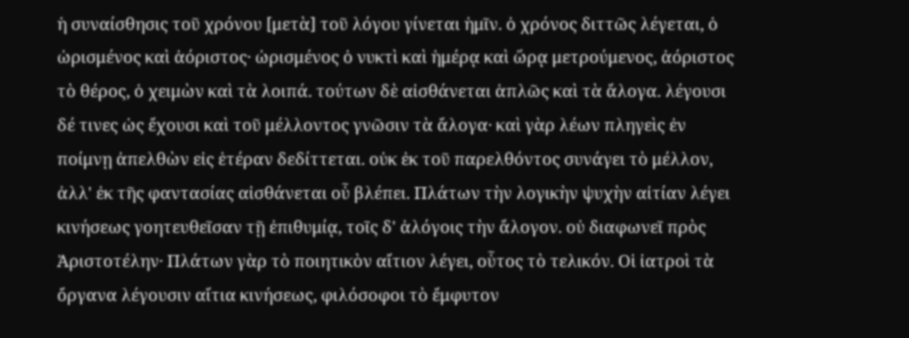ἡ συναίσθησις τοῦ χρόνου [μετὰ] τοῦ λόγου γίνεται ἡμῖν. ὁ χρόνος διττῶς λέγεται, ὁ ὡρισμένος καὶ ἀόριστος· ὡρισμένος ὁ νυκτὶ καὶ ἡμέρᾳ καὶ ὥρᾳ μετρούμενος, ἀόριστος τὸ θέρος, ὁ χειμὼν καὶ τὰ λοιπά. τούτων δὲ αἰσθάνεται ἁπλῶς καὶ τὰ ἄλογα. λέγουσι δέ τινες ὡς ἔχουσι καὶ τοῦ μέλλοντος γνῶσιν τὰ ἄλογα· καὶ γὰρ λέων πληγεὶς ἐν ποίμνῃ ἀπελθὼν εἰς ἑτέραν δεδίττεται. οὐκ ἐκ τοῦ παρελθόντος συνάγει τὸ μέλλον, ἀλλ' ἐκ τῆς φαντασίας αἰσθάνεται οὗ βλέπει. Πλάτων τὴν λογικὴν ψυχὴν αἰτίαν λέγει κινήσεως γοητευθεῖσαν τῇ ἐπιθυμίᾳ, τοῖς δ' ἀλόγοις τὴν ἄλογον. οὐ διαφωνεῖ πρὸς Ἀριστοτέλην· Πλάτων γὰρ τὸ ποιητικὸν αἴτιον λέγει, οὗτος τὸ τελικόν. Οἱ ἰατροὶ τὰ ὄργανα λέγουσιν αἴτια κινήσεως, φιλόσοφοι τὸ ἔμφυτον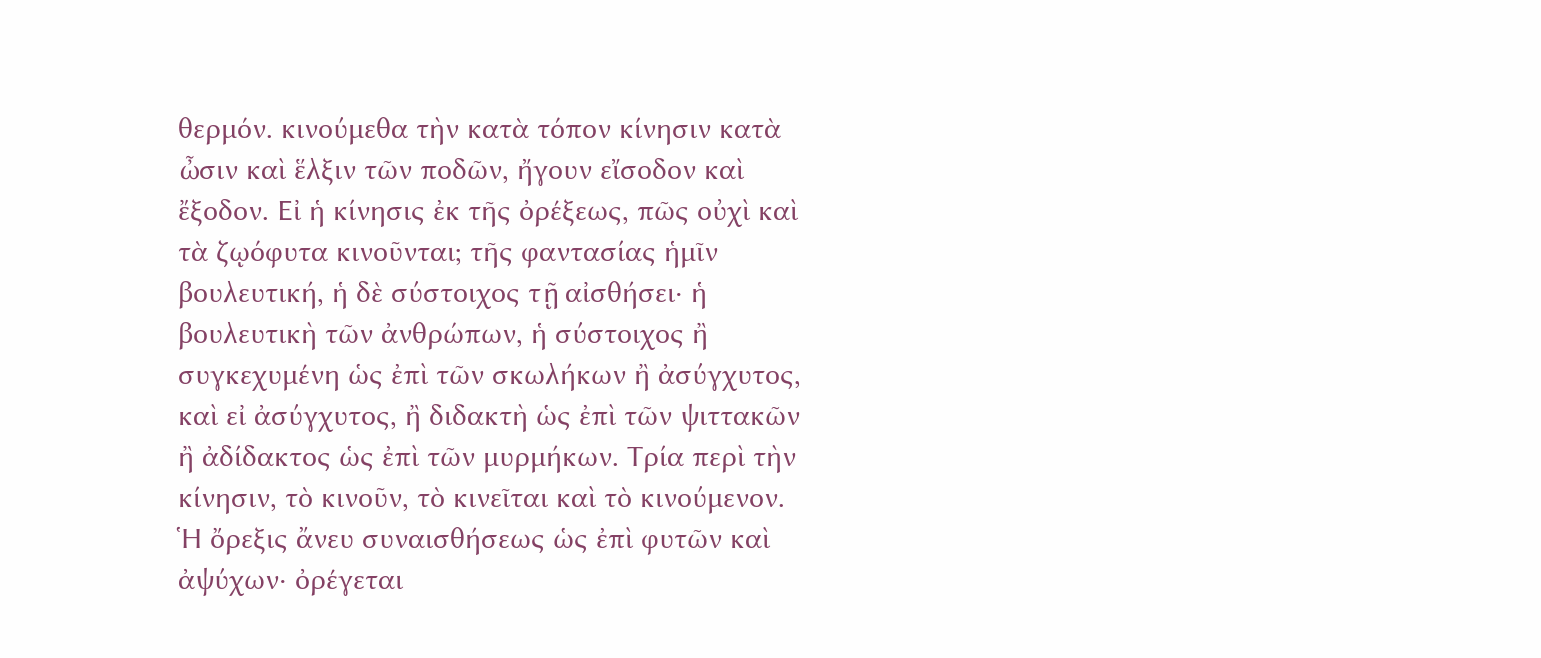θερμόν. κινούμεθα τὴν κατὰ τόπον κίνησιν κατὰ ὦσιν καὶ ἕλξιν τῶν ποδῶν, ἤγουν εἴσοδον καὶ ἔξοδον. Εἰ ἡ κίνησις ἐκ τῆς ὀρέξεως, πῶς οὐχὶ καὶ τὰ ζῳόφυτα κινοῦνται; τῆς φαντασίας ἡμῖν βουλευτική, ἡ δὲ σύστοιχος τῇ αἰσθήσει· ἡ βουλευτικὴ τῶν ἀνθρώπων, ἡ σύστοιχος ἢ συγκεχυμένη ὡς ἐπὶ τῶν σκωλήκων ἢ ἀσύγχυτος, καὶ εἰ ἀσύγχυτος, ἢ διδακτὴ ὡς ἐπὶ τῶν ψιττακῶν ἢ ἀδίδακτος ὡς ἐπὶ τῶν μυρμήκων. Τρία περὶ τὴν κίνησιν, τὸ κινοῦν, τὸ κινεῖται καὶ τὸ κινούμενον. Ἡ ὄρεξις ἄνευ συναισθήσεως ὡς ἐπὶ φυτῶν καὶ ἀψύχων· ὀρέγεται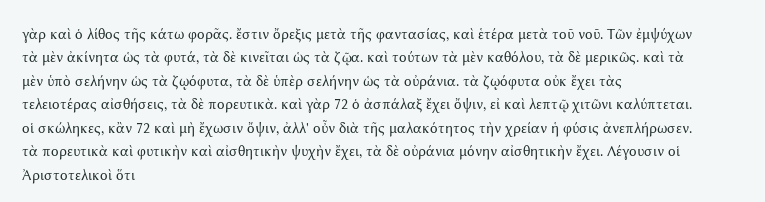γὰρ καὶ ὁ λίθος τῆς κάτω φορᾶς. ἔστιν ὄρεξις μετὰ τῆς φαντασίας, καὶ ἑτέρα μετὰ τοῦ νοῦ. Τῶν ἐμψύχων τὰ μὲν ἀκίνητα ὡς τὰ φυτά, τὰ δὲ κινεῖται ὡς τὰ ζῷα. καὶ τούτων τὰ μὲν καθόλου, τὰ δὲ μερικῶς. καὶ τὰ μὲν ὑπὸ σελήνην ὡς τὰ ζῳόφυτα, τὰ δὲ ὑπὲρ σελήνην ὡς τὰ οὐράνια. τὰ ζῳόφυτα οὐκ ἔχει τὰς τελειοτέρας αἰσθήσεις, τὰ δὲ πορευτικὰ. καὶ γὰρ 72 ὁ ἀσπάλαξ ἔχει ὄψιν, εἰ καὶ λεπτῷ χιτῶνι καλύπτεται. οἱ σκώληκες, κἂν 72 καὶ μὴ ἔχωσιν ὄψιν, ἀλλ' οὖν διὰ τῆς μαλακότητος τὴν χρείαν ἡ φύσις ἀνεπλήρωσεν. τὰ πορευτικὰ καὶ φυτικὴν καὶ αἰσθητικὴν ψυχὴν ἔχει, τὰ δὲ οὐράνια μόνην αἰσθητικὴν ἔχει. Λέγουσιν οἱ Ἀριστοτελικοὶ ὅτι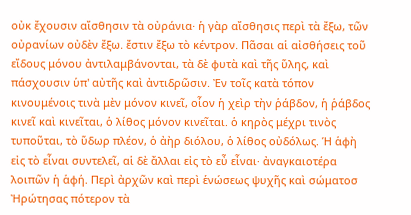οὐκ ἔχουσιν αἴσθησιν τὰ οὐράνια· ἡ γὰρ αἴσθησις περὶ τὰ ἔξω, τῶν οὐρανίων οὐδὲν ἔξω. ἔστιν ἔξω τὸ κέντρον. Πᾶσαι αἱ αἰσθήσεις τοῦ εἴδους μόνου ἀντιλαμβάνονται, τὰ δὲ φυτὰ καὶ τῆς ὕλης, καὶ πάσχουσιν ὑπ' αὐτῆς καὶ ἀντιδρῶσιν. Ἐν τοῖς κατὰ τόπον κινουμένοις τινὰ μὲν μόνον κινεῖ, οἷον ἡ χεὶρ τὴν ῥάβδον, ἡ ῥάβδος κινεῖ καὶ κινεῖται, ὁ λίθος μόνον κινεῖται. ὁ κηρὸς μέχρι τινὸς τυποῦται, τὸ ὕδωρ πλέον, ὁ ἀὴρ διόλου, ὁ λίθος οὐδόλως. Ἡ ἁφὴ εἰς τὸ εἶναι συντελεῖ, αἱ δὲ ἄλλαι εἰς τὸ εὖ εἶναι· ἀναγκαιοτέρα λοιπῶν ἡ ἁφή. Περὶ ἀρχῶν καὶ περὶ ἑνώσεως ψυχῆς καὶ σώματοσ Ἠρώτησας πότερον τὰ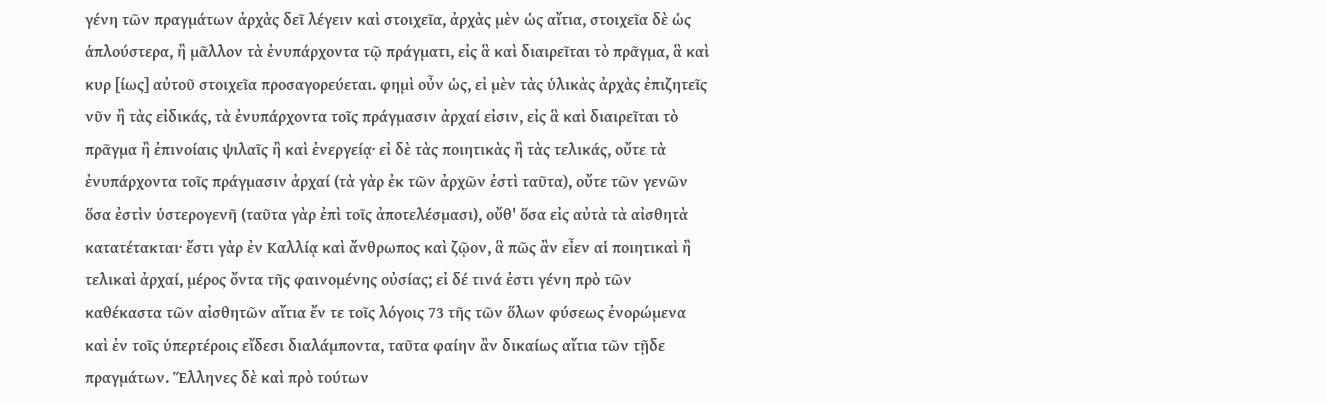γένη τῶν πραγμάτων ἀρχὰς δεῖ λέγειν καὶ στοιχεῖα, ἀρχὰς μὲν ὡς αἴτια, στοιχεῖα δὲ ὡς ἁπλούστερα, ἢ μᾶλλον τὰ ἐνυπάρχοντα τῷ πράγματι, εἰς ἃ καὶ διαιρεῖται τὸ πρᾶγμα, ἃ καὶ κυρ [ίως] αὐτοῦ στοιχεῖα προσαγορεύεται. φημὶ οὖν ὡς, εἰ μὲν τὰς ὑλικὰς ἀρχὰς ἐπιζητεῖς νῦν ἢ τὰς εἰδικάς, τὰ ἐνυπάρχοντα τοῖς πράγμασιν ἀρχαί εἰσιν, εἰς ἃ καὶ διαιρεῖται τὸ πρᾶγμα ἢ ἐπινοίαις ψιλαῖς ἢ καὶ ἐνεργείᾳ· εἰ δὲ τὰς ποιητικὰς ἢ τὰς τελικάς, οὔτε τὰ ἐνυπάρχοντα τοῖς πράγμασιν ἀρχαί (τὰ γὰρ ἐκ τῶν ἀρχῶν ἐστὶ ταῦτα), οὔτε τῶν γενῶν ὅσα ἐστὶν ὑστερογενῆ (ταῦτα γὰρ ἐπὶ τοῖς ἀποτελέσμασι), οὔθ' ὅσα εἰς αὐτὰ τὰ αἰσθητὰ κατατέτακται· ἔστι γὰρ ἐν Καλλίᾳ καὶ ἄνθρωπος καὶ ζῷον, ἃ πῶς ἂν εἶεν αἱ ποιητικαὶ ἢ τελικαὶ ἀρχαί, μέρος ὄντα τῆς φαινομένης οὐσίας; εἰ δέ τινά ἐστι γένη πρὸ τῶν καθέκαστα τῶν αἰσθητῶν αἴτια ἔν τε τοῖς λόγοις 73 τῆς τῶν ὅλων φύσεως ἐνορώμενα καὶ ἐν τοῖς ὑπερτέροις εἴδεσι διαλάμποντα, ταῦτα φαίην ἂν δικαίως αἴτια τῶν τῇδε πραγμάτων. Ἕλληνες δὲ καὶ πρὸ τούτων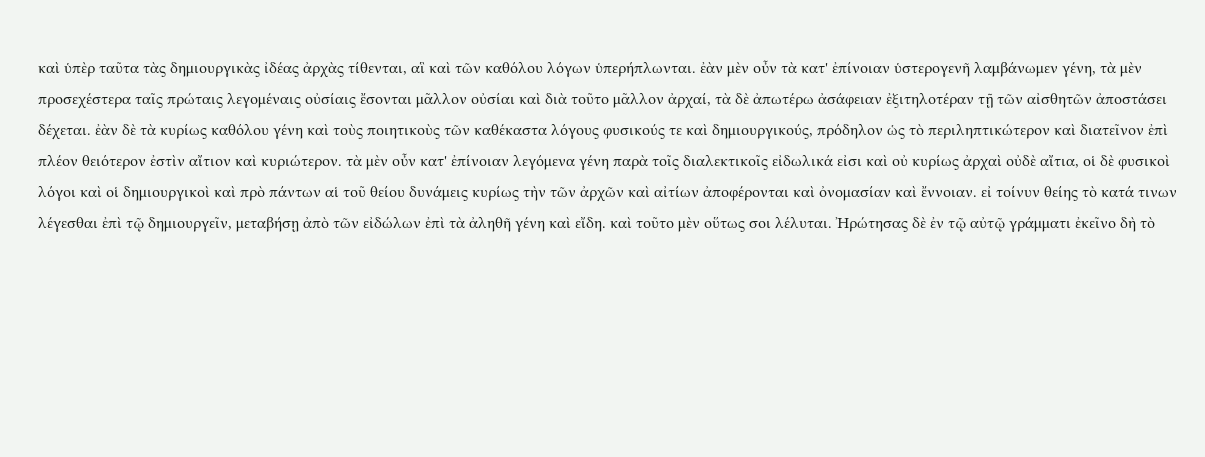καὶ ὑπὲρ ταῦτα τὰς δημιουργικὰς ἰδέας ἀρχὰς τίθενται, αἳ καὶ τῶν καθόλου λόγων ὑπερήπλωνται. ἐὰν μὲν οὖν τὰ κατ' ἐπίνοιαν ὑστερογενῆ λαμβάνωμεν γένη, τὰ μὲν προσεχέστερα ταῖς πρώταις λεγομέναις οὐσίαις ἔσονται μᾶλλον οὐσίαι καὶ διὰ τοῦτο μᾶλλον ἀρχαί, τὰ δὲ ἀπωτέρω ἀσάφειαν ἐξιτηλοτέραν τῇ τῶν αἰσθητῶν ἀποστάσει δέχεται. ἐὰν δὲ τὰ κυρίως καθόλου γένη καὶ τοὺς ποιητικοὺς τῶν καθέκαστα λόγους φυσικούς τε καὶ δημιουργικούς, πρόδηλον ὡς τὸ περιληπτικώτερον καὶ διατεῖνον ἐπὶ πλέον θειότερον ἐστὶν αἴτιον καὶ κυριώτερον. τὰ μὲν οὖν κατ' ἐπίνοιαν λεγόμενα γένη παρὰ τοῖς διαλεκτικοῖς εἰδωλικά εἰσι καὶ οὐ κυρίως ἀρχαὶ οὐδὲ αἴτια, οἱ δὲ φυσικοὶ λόγοι καὶ οἱ δημιουργικοὶ καὶ πρὸ πάντων αἱ τοῦ θείου δυνάμεις κυρίως τὴν τῶν ἀρχῶν καὶ αἰτίων ἀποφέρονται καὶ ὀνομασίαν καὶ ἔννοιαν. εἰ τοίνυν θείης τὸ κατά τινων λέγεσθαι ἐπὶ τῷ δημιουργεῖν, μεταβήσῃ ἀπὸ τῶν εἰδώλων ἐπὶ τὰ ἀληθῆ γένη καὶ εἴδη. καὶ τοῦτο μὲν οὕτως σοι λέλυται. Ἠρώτησας δὲ ἐν τῷ αὐτῷ γράμματι ἐκεῖνο δὴ τὸ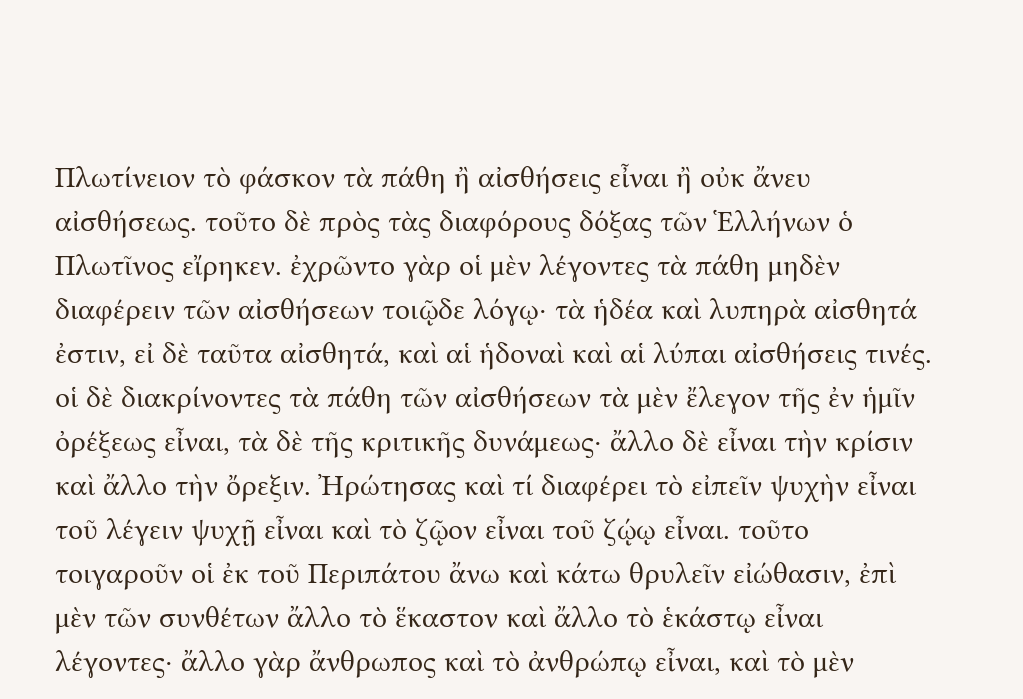Πλωτίνειον τὸ φάσκον τὰ πάθη ἢ αἰσθήσεις εἶναι ἢ οὐκ ἄνευ αἰσθήσεως. τοῦτο δὲ πρὸς τὰς διαφόρους δόξας τῶν Ἑλλήνων ὁ Πλωτῖνος εἴρηκεν. ἐχρῶντο γὰρ οἱ μὲν λέγοντες τὰ πάθη μηδὲν διαφέρειν τῶν αἰσθήσεων τοιῷδε λόγῳ· τὰ ἡδέα καὶ λυπηρὰ αἰσθητά ἐστιν, εἰ δὲ ταῦτα αἰσθητά, καὶ αἱ ἡδοναὶ καὶ αἱ λύπαι αἰσθήσεις τινές. οἱ δὲ διακρίνοντες τὰ πάθη τῶν αἰσθήσεων τὰ μὲν ἔλεγον τῆς ἐν ἡμῖν ὀρέξεως εἶναι, τὰ δὲ τῆς κριτικῆς δυνάμεως· ἄλλο δὲ εἶναι τὴν κρίσιν καὶ ἄλλο τὴν ὄρεξιν. Ἠρώτησας καὶ τί διαφέρει τὸ εἰπεῖν ψυχὴν εἶναι τοῦ λέγειν ψυχῇ εἶναι καὶ τὸ ζῷον εἶναι τοῦ ζῴῳ εἶναι. τοῦτο τοιγαροῦν οἱ ἐκ τοῦ Περιπάτου ἄνω καὶ κάτω θρυλεῖν εἰώθασιν, ἐπὶ μὲν τῶν συνθέτων ἄλλο τὸ ἕκαστον καὶ ἄλλο τὸ ἑκάστῳ εἶναι λέγοντες· ἄλλο γὰρ ἄνθρωπος καὶ τὸ ἀνθρώπῳ εἶναι, καὶ τὸ μὲν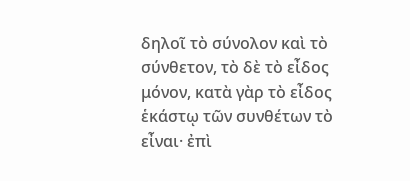δηλοῖ τὸ σύνολον καὶ τὸ σύνθετον, τὸ δὲ τὸ εἶδος μόνον, κατὰ γὰρ τὸ εἶδος ἑκάστῳ τῶν συνθέτων τὸ εἶναι· ἐπὶ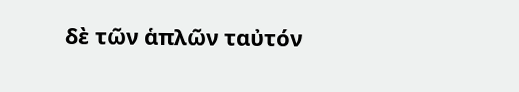δὲ τῶν ἁπλῶν ταὐτόν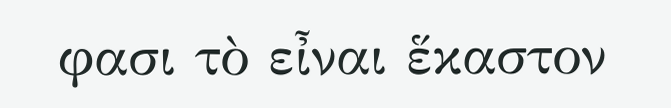φασι τὸ εἶναι ἕκαστον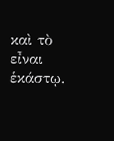καὶ τὸ εἶναι ἑκάστῳ.